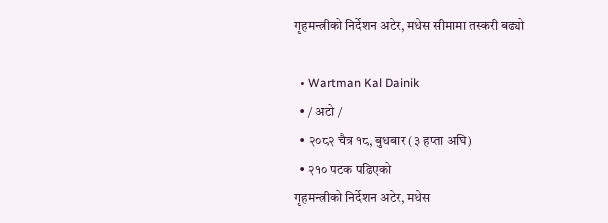गृहमन्त्रीको निर्देशन अटेर, मधेस सीमामा तस्करी बढ्यो

  • Wartman Kal Dainik
  • / अटो /
  • २०८२ चैत्र १८, बुधबार (३ हप्ता अघि)
  • २१० पटक पढिएको
गृहमन्त्रीको निर्देशन अटेर, मधेस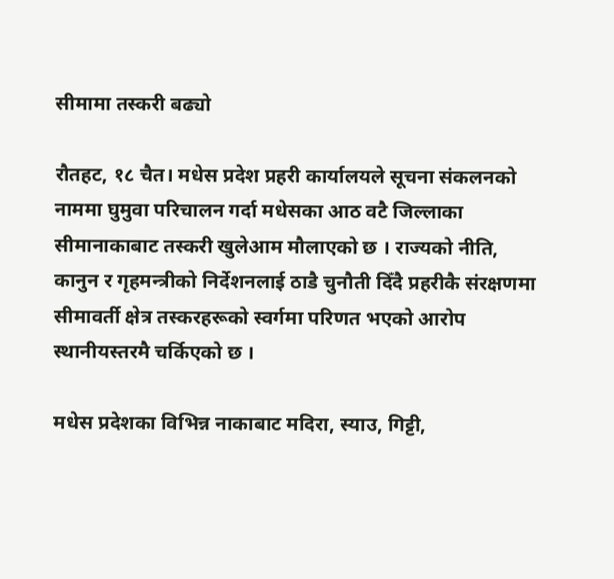सीमामा तस्करी बढ्यो

रौतहट, १८ चैत। मधेस प्रदेश प्रहरी कार्यालयले सूचना संकलनको नाममा घुमुवा परिचालन गर्दा मधेसका आठ वटै जिल्लाका सीमानाकाबाट तस्करी खुलेआम मौलाएको छ । राज्यको नीति, कानुन र गृहमन्त्रीको निर्देशनलाई ठाडै चुनौती दिँदै प्रहरीकै संरक्षणमा सीमावर्ती क्षेत्र तस्करहरूको स्वर्गमा परिणत भएको आरोप स्थानीयस्तरमै चर्किएको छ ।

मधेस प्रदेशका विभिन्न नाकाबाट मदिरा, स्याउ, गिट्टी,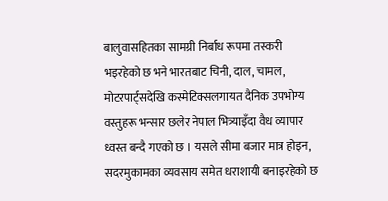बालुवासहितका सामग्री निर्बाध रूपमा तस्करी भइरहेको छ भने भारतबाट चिनी, दाल, चामल, मोटरपार्ट्सदेखि कस्मेटिक्सलगायत दैनिक उपभोग्य वस्तुहरू भन्सार छलेर नेपाल भित्र्याइँदा वैध व्यापार ध्वस्त बन्दै गएको छ । यसले सीमा बजार मात्र होइन, सदरमुकामका व्यवसाय समेत धराशायी बनाइरहेको छ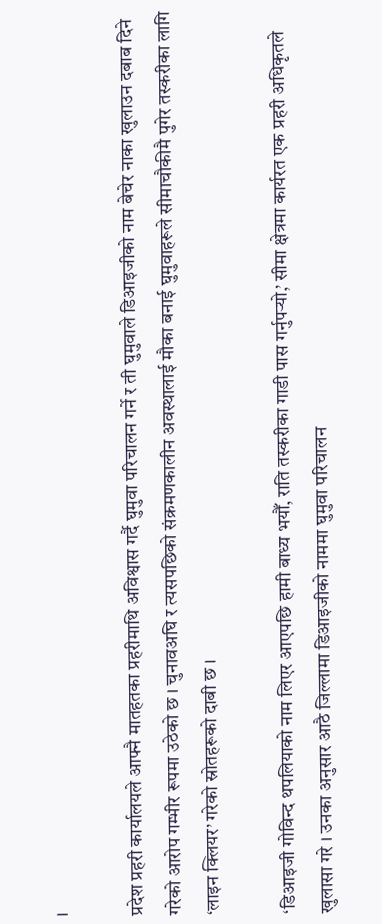।

प्रदेश प्रहरी कार्यालयले आफ्नै मातहतका प्रहरीमाथि अविश्वास गर्दै घुमुवा परिचालन गर्ने र ती घुमुवाले डिआइजीको नाम बेचेर नाका खुलाउन दबाब दिने गरेको आरोप गम्भीर रूपमा उठेको छ । चुनावअघि र त्यसपछिको संक्रमणकालीन अवस्थालाई मौका बनाई घुमुवाहरूले सीमाचौकीमै पुगेर तस्करीका लागि ‘लाइन क्लियर’ गरेको स्रोतहरूको दाबी छ ।

‘डिआइजी गोविन्द थपलियाको नाम लिएर आएपछि हामी बाध्य भयौँ, राति तस्करीका गाडी पास गर्नुपर्‍यो,’ सीमा क्षेत्रमा कार्यरत एक प्रहरी अधिकृतले खुलासा गरे । उनका अनुसार आठै जिल्लामा डिआइजीको नाममा घुमुवा परिचालन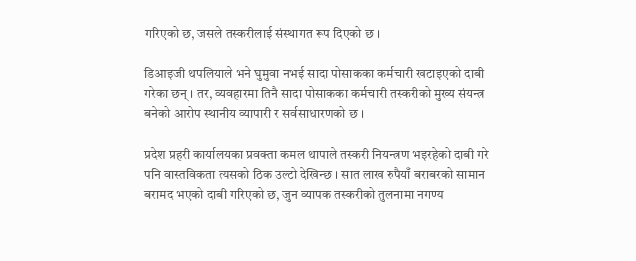गरिएको छ, जसले तस्करीलाई संस्थागत रूप दिएको छ ।

डिआइजी थपलियाले भने घुमुवा नभई सादा पोसाकका कर्मचारी खटाइएको दाबी गरेका छन् । तर, व्यवहारमा तिनै सादा पोसाकका कर्मचारी तस्करीको मुख्य संयन्त्र बनेको आरोप स्थानीय व्यापारी र सर्वसाधारणको छ ।

प्रदेश प्रहरी कार्यालयका प्रवक्ता कमल थापाले तस्करी नियन्त्रण भइरहेको दाबी गरे पनि वास्तविकता त्यसको ठिक उल्टो देखिन्छ । सात लाख रुपैयाँ बराबरको सामान बरामद भएको दाबी गरिएको छ, जुन व्यापक तस्करीको तुलनामा नगण्य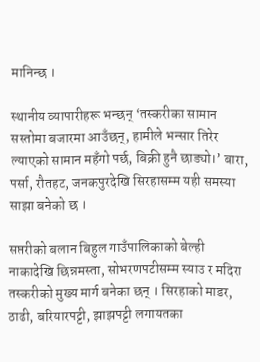मानिन्छ ।

स्थानीय व्यापारीहरू भन्छन् ‘तस्करीका सामान सस्तोमा बजारमा आउँछन्, हामीले भन्सार तिरेर ल्याएको सामान महँगो पर्छ, बिक्री हुनै छाड्यो।’ बारा, पर्सा, रौतहट, जनकपुरदेखि सिरहासम्म यही समस्या साझा बनेको छ ।

सप्तरीको बलान बिहुल गाउँपालिकाको बेल्ही नाकादेखि छिन्नमस्ता, सोभरणपटीसम्म स्याउ र मदिरा तस्करीको मुख्य मार्ग बनेका छन् । सिरहाको माडर, ठाढी, बरियारपट्टी, झाझपट्टी लगायतका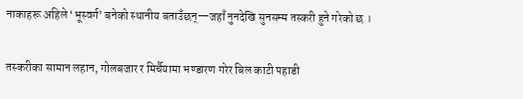नाकाहरू अहिले ‘भूस्वर्ग’ बनेको स्थानीय बताउँछन्—जहाँ नुनदेखि सुनसम्म तस्करी हुने गरेको छ ।

तस्करीका सामान लहान, गोलबजार र मिर्चैयामा भण्डारण गरेर बिल काटी पहाडी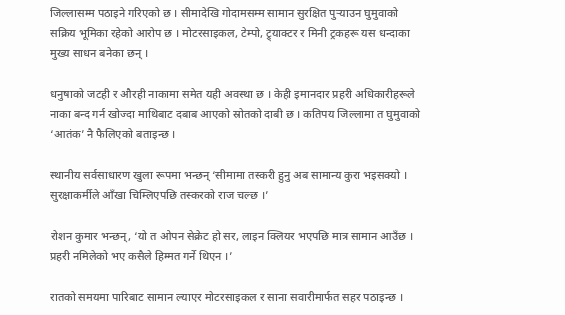जिल्लासम्म पठाइने गरिएको छ । सीमादेखि गोदामसम्म सामान सुरक्षित पुर्‍याउन घुमुवाको सक्रिय भूमिका रहेको आरोप छ । मोटरसाइकल, टेम्पो, ट्र्याक्टर र मिनी ट्रकहरू यस धन्दाका मुख्य साधन बनेका छन् ।

धनुषाको जटही र औरही नाकामा समेत यही अवस्था छ । केही इमानदार प्रहरी अधिकारीहरूले नाका बन्द गर्न खोज्दा माथिबाट दबाब आएको स्रोतको दाबी छ । कतिपय जिल्लामा त घुमुवाको ‘आतंक’ नै फैलिएको बताइन्छ ।

स्थानीय सर्वसाधारण खुला रूपमा भन्छन् ‘सीमामा तस्करी हुनु अब सामान्य कुरा भइसक्यो । सुरक्षाकर्मीले आँखा चिम्लिएपछि तस्करको राज चल्छ ।’

रोशन कुमार भन्छन्, ‘यो त ओपन सेक्रेट हो सर, लाइन क्लियर भएपछि मात्र सामान आउँछ । प्रहरी नमिलेको भए कसैले हिम्मत गर्ने थिएन ।’

रातको समयमा पारिबाट सामान ल्याएर मोटरसाइकल र साना सवारीमार्फत सहर पठाइन्छ ।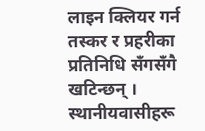लाइन क्लियर गर्न तस्कर र प्रहरीका प्रतिनिधि सँगसँगै खटिन्छन् । स्थानीयवासीहरू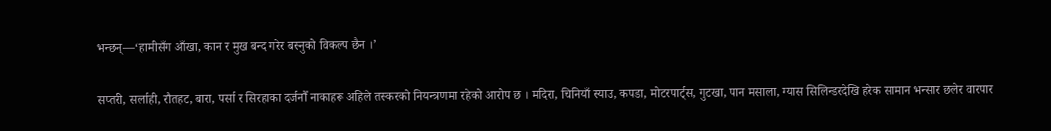भन्छन्—‘हामीसँग आँखा, कान र मुख बन्द गरेर बस्नुको विकल्प छैन ।’

सप्तरी, सर्लाही, रौतहट, बारा, पर्सा र सिरहाका दर्जनौँ नाकाहरू अहिले तस्करको नियन्त्रणमा रहेको आरोप छ । मदिरा, चिनियाँ स्याउ, कपडा, मोटरपार्ट्स, गुटखा, पान मसाला, ग्यास सिलिन्डरदेखि हरेक सामान भन्सार छलेर वारपार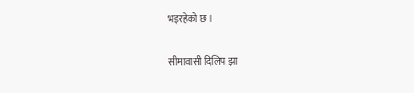भइरहेको छ ।

सीमावासी दिलिप झा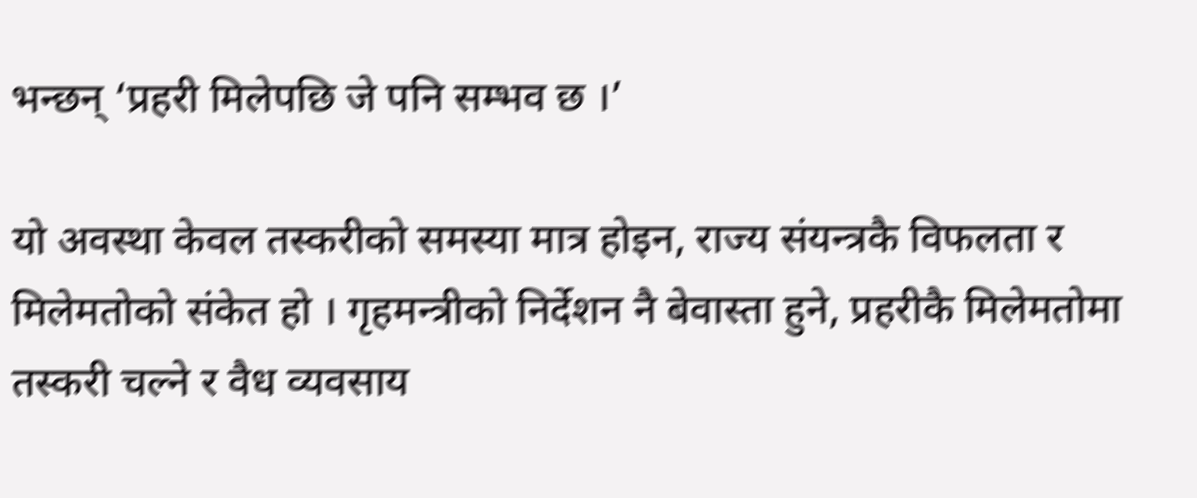भन्छन् ‘प्रहरी मिलेपछि जे पनि सम्भव छ ।’

यो अवस्था केवल तस्करीको समस्या मात्र होइन, राज्य संयन्त्रकै विफलता र मिलेमतोको संकेत हो । गृहमन्त्रीको निर्देशन नै बेवास्ता हुने, प्रहरीकै मिलेमतोमा तस्करी चल्ने र वैध व्यवसाय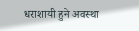धराशायी हुने अवस्था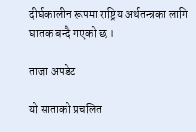दीर्घकालीन रूपमा राष्ट्रिय अर्थतन्त्रका लागि घातक बन्दै गएको छ ।

ताजा अपडेट

यो साताको प्रचलित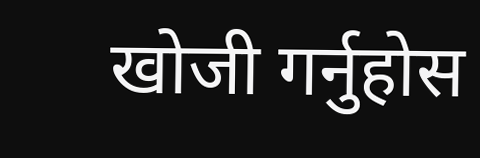खोजी गर्नुहोस